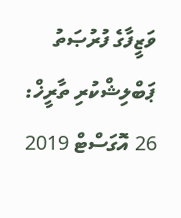ވަޒީފާގެ ފުރުޞަތު
ޕަބްލިޝްކުރި ތާރީޚް: 26 އޮގަސްޓް 2019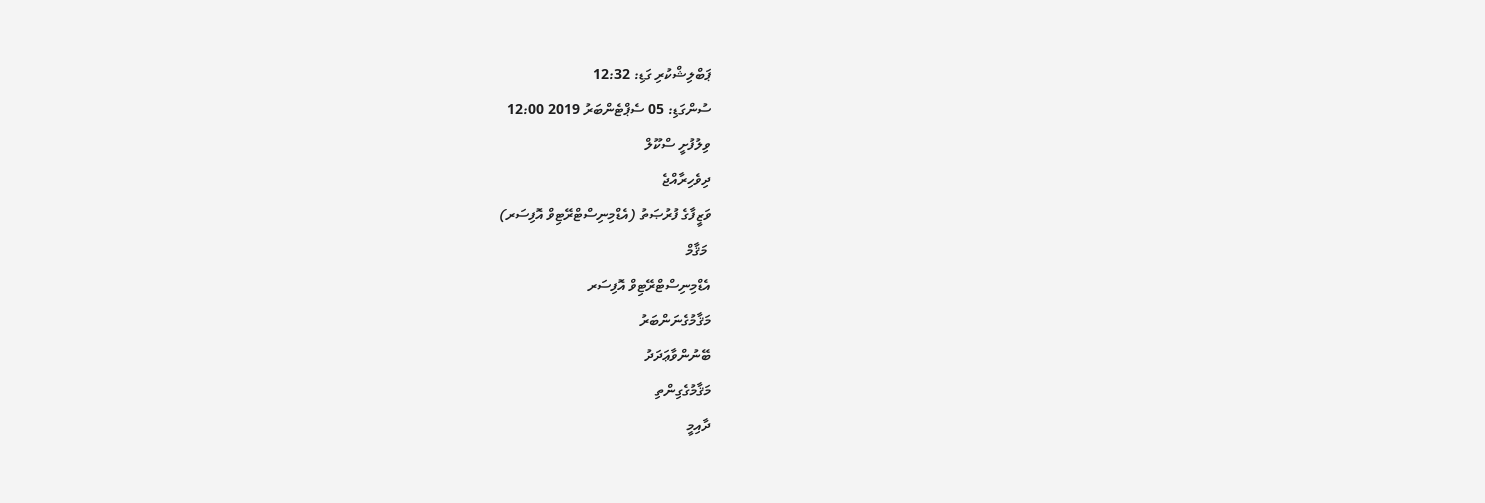ޕަބްލިޝްކުރި ގަޑި: 12:32
ސުންގަޑި: 05 ސެޕްޓެންބަރު 2019 12:00
ވިލުފުށީ ސްކޫލް
ދިވެހިރާއްޖެ
ވަޒީފާގެ ފުރުޞަތު (އެޑްމިނިސްޓްރޭޓިވް އޮފިސަރ)
 މަޤާމް
އެޑްމިނިސްޓްރޭޓިވް އޮފިސަރ
މަޤާމުގެނަންބަރު
ބޭނުންވާޢަދަދު
މަޤާމުގެގިންތި
ދާއިމީ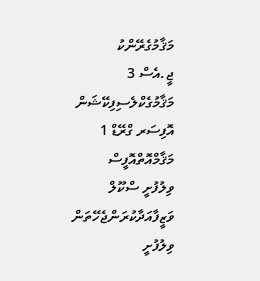މަޤާމުގެރޭންކު
ޖީ.އެސް 3
މަޤާމުގެކްލެސިފިކޭޝަން
އޮފިސަރ ގްރޭޑް 1
މަޤާމްއޮތްއޮފީސް
ވިލުފުށީ ސްކޫލް
ވަޒީފާއަދާކުރަންޖެހޭތަން
ވިލުފުށީ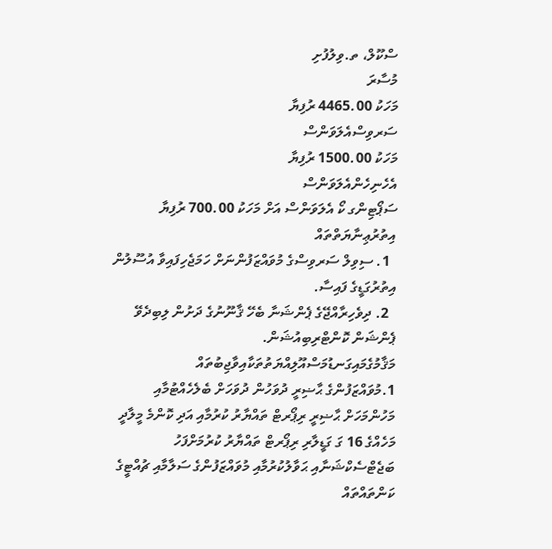ސްކޫލް، ތ.ވިލުފުށި
މުސާރަ
މަހަކު 4465.00 ރުފިޔާ
ސަރވިސްއެލަވަންސް
މަހަކު 1500.00 ރުފިޔާ
އެހެނިހެންއެލަވަންސް
ސަޕޯޓިންގ ކޯ އެލަވަންސް އަށް މަހަކު 700.00 ރުފިޔާ
އިތުރުޢިނާޔަތްތައް
  1. ސިވިލް ސަރވިސްގެ މުވައްޒަފުންނަށް ހަމަޖެހިފައިވާ އުސޫލުން އިތުރުގަޑީގެ ފައިސާ.
  2. ދިވެހިރާއްޖޭގެ ޕެންޝަނާ ބެހޭ ޤާނޫނުގެ ދަށުން ލިބިދެވޭ ޕެންޝަން ކޮންޓްރިބިއުޝަން.
މަޤާމުގެމައިގަނޑުމަސްއޫލިއްޔަތުތަކާއިވާޖިބުތައް
1.މުވައްޒަފުންގެ ޙާޟިރީ ދުވަހުން ދުވަހަށް ބެލެހެއްޓުމާއި މަހުންމަހަށް ޙާޟިރީ ރިޕޯރޓް ތައްޔާރު ކުރުމާއި އަދި ކޮންމެ މީލާދީ މަހެއްގެ 16 ގަ ގަޑީލާރި ރިޕޯރޓް ތައްޔާރު ކުރުމަށްފަހު ބަޖެޓްސެކްޝަނާއި ޙަވާލުކުރުމާއި މުވައްޒަފުންގެ ސަލާމާއި ޗުއްޓީގެ ކަންތައްތައް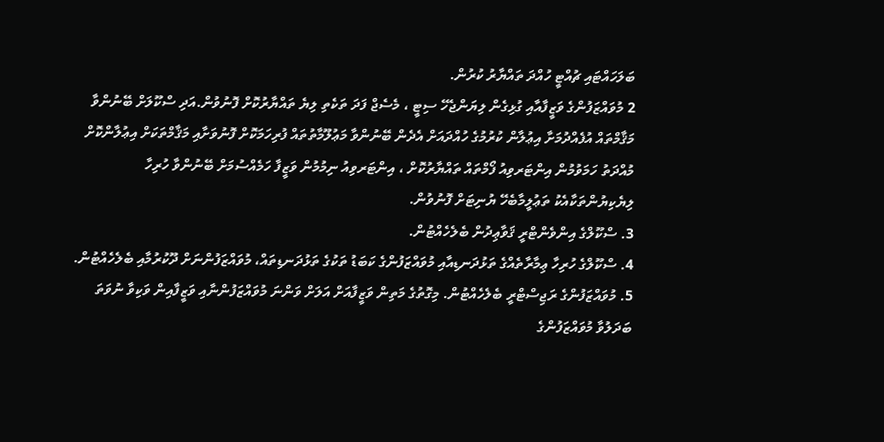ބަލަހައްޓައި ޗުއްޓީ ހުއްދަ ތައްޔާރު ކުރުން.
2 މުވައްޒަފުންގެ ވަޒީފާއާއި ގުޅިގެން ލިޔަންޖެހޭ ސިޓީ ، މެސެޖް ފަދަ ތަކެތި ލިޔެ ތައްޔާރުކޮށް ފޮނުވުން.އަދި ސްކޫލަށް ބޭނުންވާ މަޤާމްތައް އުފެއްދުމަށާ އިޢުލާން ކުރުމުގެ ހުއްދައަށް އެދެން ބޭނުންވާ މަޢުލޫމާތުތައް ފުރިހަމަކޮށް ފޮނުވަށާއި މަޤާމްތަކަށް އިޢުލާންކޮށް މުއްދަތު ހަމަވުމުން އިންޓަރވިއު ފޯމްތައް ތައްޔާރުކޮށް ، އިންޓަރވިއު ނިމުމުން ވަޒީފާ ހަމެއްސުމަށް ބޭނުންވާ ހުރިހާ ލިޔެކިޔުންތަކާއެކު ތަޢުލީމާބެހޭ ޔުނިޓަށް ފޮނުވުން.
3. ސްކޫލްގެ އިންވެންޓްރީ ޤަވާޢިދުން ބެލެހެއްޓުން.
4. ސްކޫލްގެ ހުރިހާ ޢިމާރާތެއްގެ ތަޅުދަނޑިއާއި މުވައްޒަފުންގެ ކަބަޑު ތަކުގެ ތަޅުދަނޑިތައް، މުވައްޒަފުންނަށް ދޫކުރުމާއި ބެލެހެއްޓުން.
5. މުވައްޒަފުންގެ ރަޖިސްޓްރީ ބެލެހެއްޓުން. މިގޮތުގެ މަތިން ވަޒީފާއަށް އަލަށް ވަންނަ މުވައްޒަފުންނާއި ވަޒީފާއިން ވަކިވާ ނުވަތަ ބަދަލުވާ މުވައްޒަފުންގެ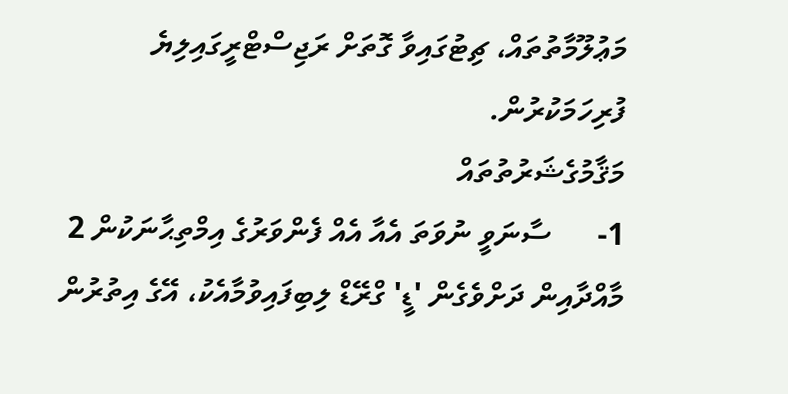މަޢުލޫމާތުތައް، ޗިޓުގައިވާ ގޮތަށް ރަޖިސްޓްރީގައިލިޔެ ފުރިހަމަކުރުން.
މަޤާމުގެޝަރުތުތައް
1-      ސާނަވީ ނުވަތަ އެއާ އެއް ފެންވަރުގެ އިމްތިޙާނަކުން 2 މާއްދާއިން ދަށްވެގެން 'ޑީ' ގްރޭޑް ލިބިފައިވުމާއެކު، އޭގެ އިތުރުން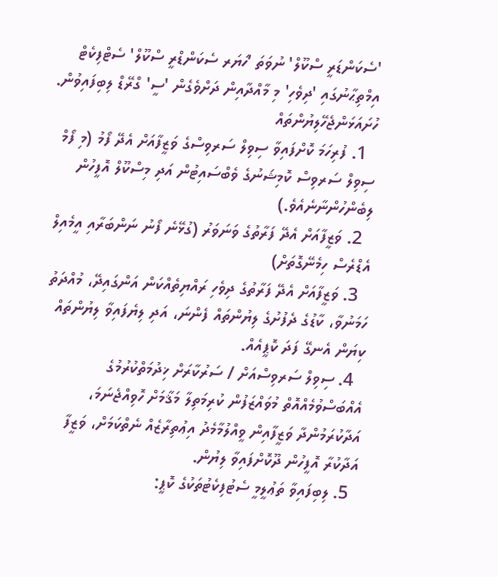'ސެކަންޑަރީ ސްކޫލް' ނުވަތަ ‘ހަޔަރ ސެކަންޑްރީ ސްކޫލް' ސެޓްފިކެޓް އިމްތިޙާނުގައި 'ދިވެހި' މި މާއްދާއިން ދަށްވެގެން 'ސީ' ގްރޭޑް ލިބިފައިވުން.
ހުށައަޅަންޖެހޭލިޔުންތައް
  1. ފުރިހަމަ ކޮށްފައިވާ ސިވިލް ސަރވިސްގެ ވަޒީފާއަށް އެދޭ ފޯމު (މި ފޯމް ސިވިލް ސަރވިސް ކޮމިޝަނުގެ ވެބްސައިޓުން އަދި މިސްކޫލް އޮފީހުން ލިބެންހުންނާނެއެވެ.)
  2. ވަޒީފާއަށް އެދޭ ފަރާތުގެ ވަނަވަރު (ގުޅޭނެ ފޯނު ނަންބަރާއި އީމެއިލް އެޑްރެސް ހިމެނޭގޮތަށް)
  3. ވަޒީފާއަށް އެދޭ ފަރާތުގެ ދިވެހި ރައްޔިތެއްކަން އަންގައިދޭ، މުއްދަތު ހަމަނުވާ، ކާޑުގެ ދެފުށުގެ ލިޔުންތައް ފެންނަ، އަދި ލިޔެފައިވާ ލިޔުންތައް ކިޔަން އެނގޭ ފަދަ ކޮޕީއެއް.
  4. ސިވިލް ސަރވިސްއަށް / ސަރުކާރަށް ޚިދުމަތްކުރުމުގެ އެއްބަސްވުމެއްއޮތް މުވައްޒަފުން ކުރިމަތިލާ މަޤާމަށް ހޮވިއްޖެނަމަ، އަދާކުރަމުންދާ ވަޒީފާއިން ވީއްލުމާމެދު އިޢުތިރާޒެއް ނެތްކަމަށް، ވަޒީފާ އަދާކުރާ އޮފީހުން ދޫކޮށްފައިވާ ލިޔުން.
  5. ލިބިފައިވާ ތަޢުލީމީ ސެޓުފިކެޓުތަކުގެ ކޮޕީ: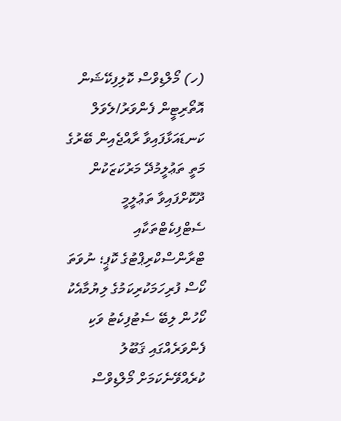(ހ) މޯލްޑިވްސް ކޮލިފިކޭޝަން އޮތޯރިޓީން ފެންވަރު/ލެވަލް ކަނޑައަޅާފައިވާ ރާއްޖެއިން ބޭރުގެ މަތީ ތަޢުލީމުދޭ މަރުކަޒަކުން ދޫކޮށްފައިވާ ތަޢުލީމީ ސެޓްފިކެޓްތަކާއި ޓްރާންސްކްރިޕްޓުގެ ކޮޕީ؛ ނުވަތަ ކޯސް ފުރިހަމަކުރިކަމުގެ ލިޔުމާއެކު ކޯހުން ލިބޭ ސެޓުފިކެޓު ވަކި ފެންވަރެއްގައި ޤަބޫލު ކުރެއްވޭނެކަމަށް މޯލްޑިވްސް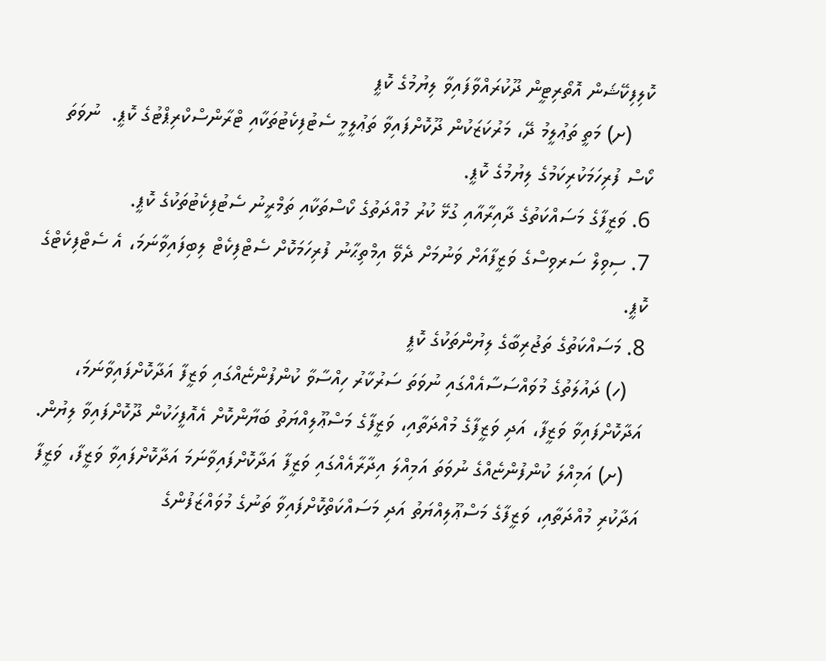ކޮލިފިކޭޝަން އޮތޯރިޓީން ދޫކުރައްވާފައިވާ ލިޔުމުގެ ކޮޕީ
    (ށ) މަތީ ތަޢުލީމު ދޭ، މަރުކަޒަކުން ދޫކޮށްފައިވާ ތަޢުލީމީ ސެޓުފިކެޓުތަކާއި ޓްރާންސްކްރިޕްޓުގެ ކޮޕީ.  ނުވަތަ ކޯސް ފުރިހަމަކުރިކަމުގެ ލިޔުމުގެ ކޮޕީ.
6. ވަޒީފާގެ މަސައްކަތުގެ ދާއިރާއާއި ގުޅޭ ކުރު މުއްދަތުގެ ކޯސްތަކާއި ތަމްރީނު ސެޓުފިކެޓުތަކުގެ ކޮޕީ.
7. ސިވިލް ސަރވިސްގެ ވަޒީފާއަށް ވަނުމަށް ދެވޭ އިމްތިޙާނު ފުރިހަމަކޮށް ސެޓްފިކެޓް ލިބިފައިވާނަމަ، އެ ސެޓްފިކެޓްގެ ކޮޕީ.
8. މަސައްކަތުގެ ތަޖުރިބާގެ ލިޔުންތަކުގެ ކޮޕީ
   (ހ) ދައުލަތުގެ މުވައްސަސާއެއްގައި ނުވަތަ ސަރުކާރު ހިއްސާވާ ކުންފުންޏެއްގައި ވަޒީފާ އަދާކޮށްފައިވާނަމަ، އަދާކޮށްފައިވާ ވަޒީފާ، އަދި ވަޒީފާގެ މުއްދަތާއި، ވަޒީފާގެ މަސްޢޫލިއްޔަތު ބަޔާންކޮށް އެއޮފީހަކުން ދޫކޮށްފައިވާ ލިޔުން.
   (ށ) އަމިއްލަ ކުންފުންޏެއްގެ ނުވަތަ އަމިއްލަ އިދާރާއެއްގައި ވަޒީފާ އަދާކޮށްފައިވާނަމަ އަދާކޮށްފައިވާ ވަޒީފާ، ވަޒީފާ އަދާކުރި މުއްދަތާއި، ވަޒީފާގެ މަސްޢޫލިއްޔަތު އަދި މަސައްކަތްކޮށްފައިވާ ތަނުގެ މުވައްޒަފުންގެ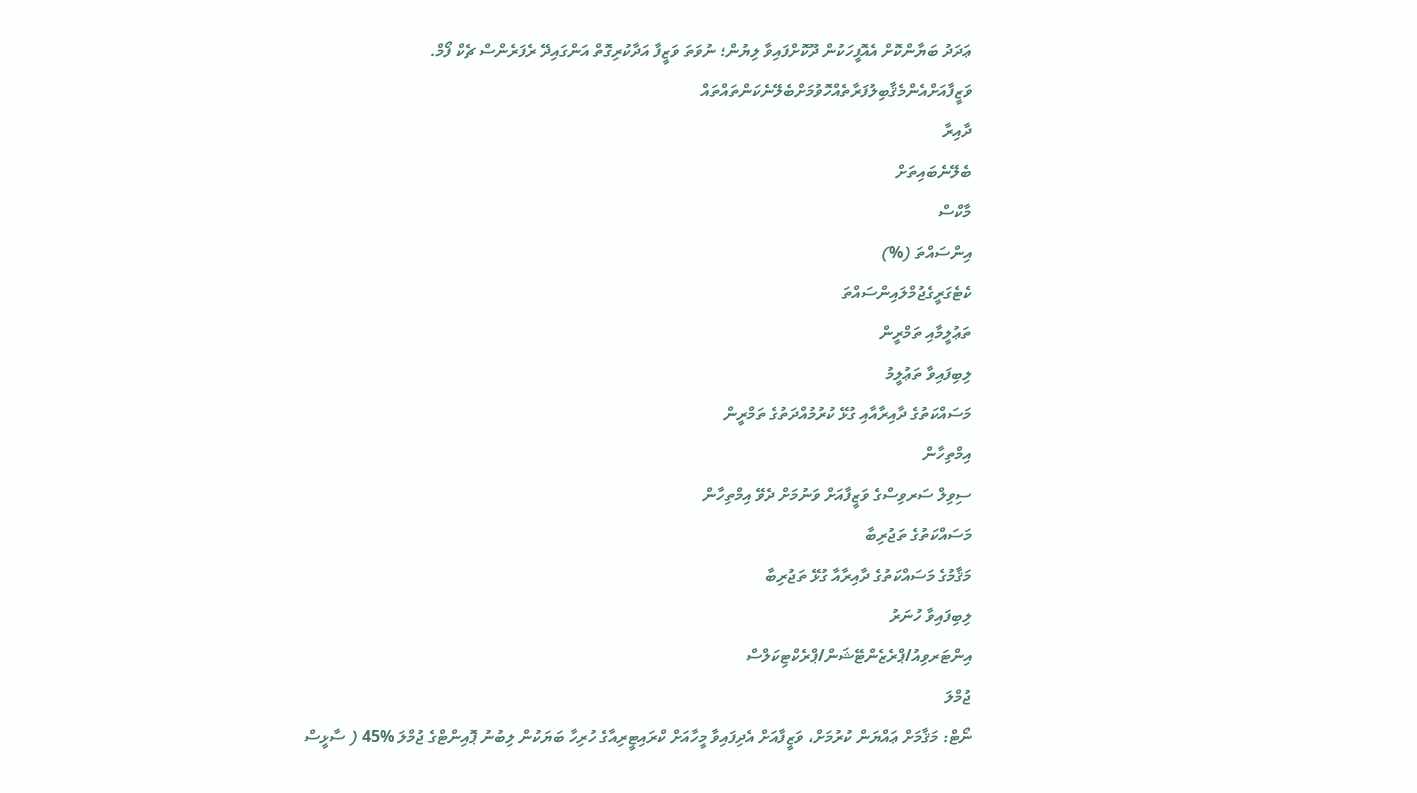ޢަދަދު ބަޔާންކޮށް އެއޮފީހަކުން ދޫކޮށްފައިވާ ލިޔުން؛ ނުވަތަ ވަޒީފާ އަދާކުރިގޮތް އަންގައިދޭ ރެފަރެންސް ޗެކް ފޯމް.
ވަޒީފާއަށްއެންމެޤާބިލުފަރާތެއްހޮވުމަށްބެލޭނެކަންތައްތައް
ދާއިރާ
ބެލޭނެބައިތަށް
މާކްސް
އިންސައްތަ (%)
ކެޓެގަރީގެޖުމްލައިންސައްތަ
ތަޢުލީމާއި ތަމްރީން
ލިބިފައިވާ ތަޢުލީމު
މަސައްކަތުގެ ދާއިރާއާއި ގުޅޭ ކުރުމުއްދަތުގެ ތަމްރީން
އިމްތިހާން
ސިވިލް ސަރވިސްގެ ވަޒީފާއަށް ވަނުމަށް ދެވޭ އިމްތިހާން
މަސައްކަތުގެ ތަޖުރިބާ
މަޤާމުގެ މަސައްކަތުގެ ދާއިރާއާ ގުޅޭ ތަޖުރިބާ
ލިބިފައިވާ ހުނަރު
އިންޓަރވިއު/ޕްރެޒެންޓޭޝަން/ޕްރެކްޓިކަލްސް
ޖުމްލަ
ނޯޓް: މަޤާމަށް ޢައްޔަން ކުރުމަށް، ވަޒީފާއަށް އެދިފައިވާ މީހާއަށް ކްރައިޓީރިއާގެ ހުރިހާ ބަޔަކުން ލިބުނު ޕޮއިންޓްގެ ޖުމްލަ %45 ( ސާޅީސް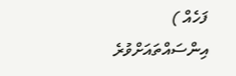ފަހެއް ) އިންސައްތައަށްވުރެ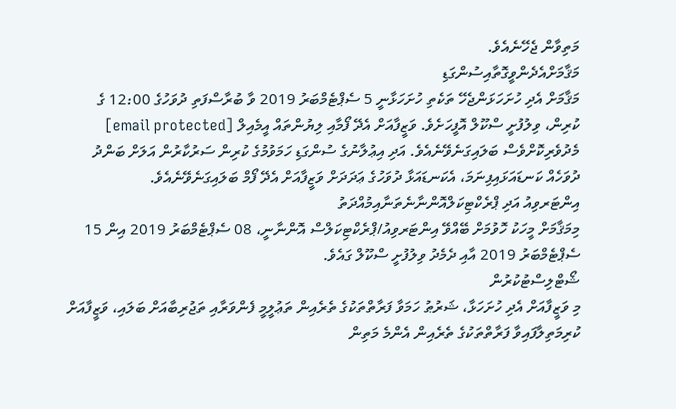މަތިވާން ޖެހޭނެއެވެ.
މަޤާމަށްއެދެންވީގޮތާއިސުންގަޑި
މަޤާމަށް އެދި ހުށަހަޅަންޖެހޭ ތަކެތި ހުށަހަޅާނީ 5 ސެޕްޓެމްބަރު 2019 ވާ ބުރާސްފަތި ދުވަހުގެ 12:00 ގެ ކުރިން، ވިލުފުށީ ސްކޫލް އޮފީހަށެވެ. ވަޒީފާއަށް އެދޭ ފޯމާއި ލިޔުންތައް އީމެއިލް [email protected]  މެދުވެރިކޮށްވެސް ބަލައިގަނެވޭނެއެވެ. އަދި އިޢުލާނުގެ ސުންގަޑި ހަމަވުމުގެ ކުރިން ސަރުކާރުން އަލަށް ބަންދު ދުވަހެއް ކަނޑައަޅައިފިނަމަ، އެކަނޑައަޅާ ދުވަހުގެ ޢަދަދަށް ވަޒީފާއަށް އެދޭ ފޯމް ބަލައިގަނެވޭނެއެވެ.
އިންޓަރވިއު އަދި ޕްރެކްޓިކަލްއޮންނާނެތަނާއިމުއްދަތު
މިމަޤާމަށް މީހަކު ހޮވުމަށް ބޭއްވޭ އިންޓަރވިއު/ޕްރެކްޓިކަލްސް އޮންނާނީ، 08 ސެޕްޓެމްބަރު 2019 އިން 15 ސެޕްޓެމްބަރު 2019 އާއި ދެމެދު ވިލުފުށީ ސްކޫލް ގައެވެ.
ޝޯޓްލިސްޓުކުރުން
މި ވަޒީފާއަށް އެދި ހުށަހަޅާ، ޝަރުޠު ހަމަވާ ފަރާތްތަކުގެ ތެރެއިން ތަޢުލީމީ ފެންވަރާއި ތަޖުރިބާއަށް ބަލައި، ވަޒީފާއަށް ކުރިމަތިލާފައިވާ ފަރާތްތަކުގެ ތެރެއިން އެންމެ މަތިން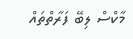މާކްސް ލިބޭ ފަރާތްތައް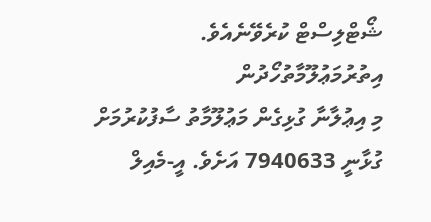ޝޯޓްލިސްޓް ކުރެވޭނެއެވެ.
އިތުރުމަޢުލޫމާތުހޯދުން
މި އިޢުލާނާ ގުޅިގެން މަޢުލޫމާތު ސާފުކުރުމަށް ގުޅާނީ 7940633 އަށެވެ. އީ-މެއިލް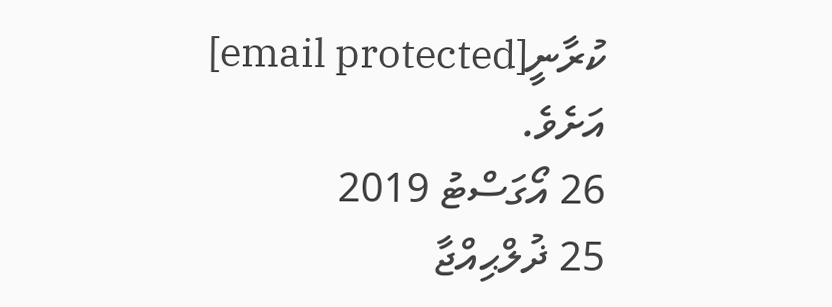ކުރާނީ[email protected] އަށެވެ.
26 އޯގަސްޓު 2019
25 ޛުލްޙިއްޖާ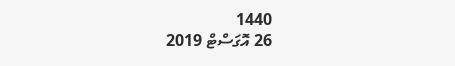1440
26 އޮގަސްޓް 2019